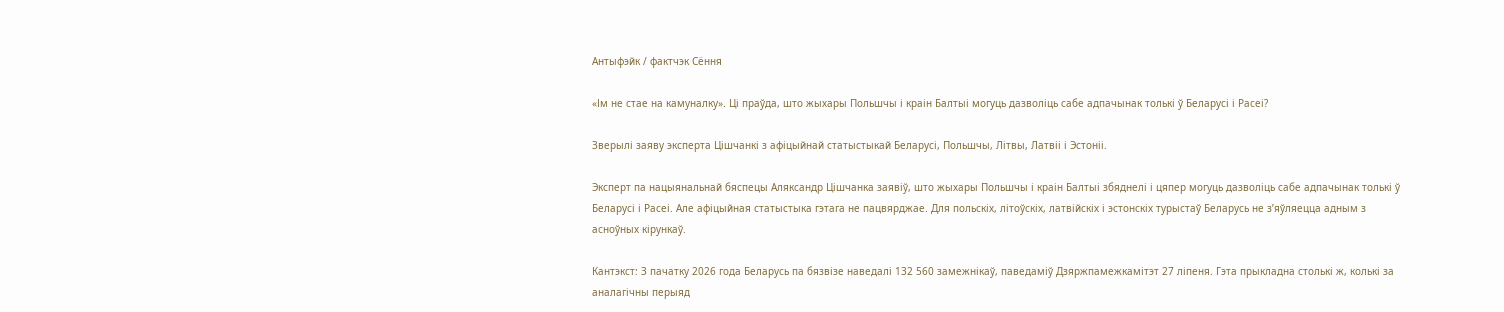Антыфэйк / фактчэк Сёння

«Ім не стае на камуналку». Ці праўда, што жыхары Польшчы і краін Балтыі могуць дазволіць сабе адпачынак толькі ў Беларусі і Расеі?

Зверылі заяву эксперта Цішчанкі з афіцыйнай статыстыкай Беларусі, Польшчы, Літвы, Латвіі і Эстоніі.

Эксперт па нацыянальнай бяспецы Аляксандр Цішчанка заявіў, што жыхары Польшчы і краін Балтыі збяднелі і цяпер могуць дазволіць сабе адпачынак толькі ў Беларусі і Расеі. Але афіцыйная статыстыка гэтага не пацвярджае. Для польскіх, літоўскіх, латвійскіх і эстонскіх турыстаў Беларусь не з’яўляецца адным з асноўных кірункаў.

Кантэкст: З пачатку 2026 года Беларусь па бязвізе наведалі 132 560 замежнікаў, паведаміў Дзяржпамежкамітэт 27 ліпеня. Гэта прыкладна столькі ж, колькі за аналагічны перыяд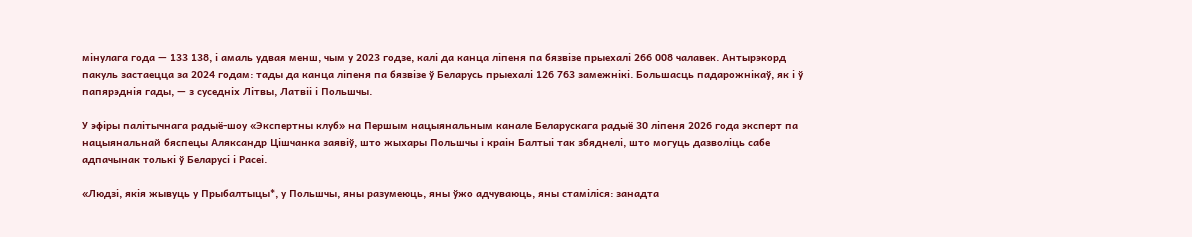мінулага года — 133 138, і амаль удвая менш, чым у 2023 годзе, калі да канца ліпеня па бязвізе прыехалі 266 008 чалавек. Антырэкорд пакуль застаецца за 2024 годам: тады да канца ліпеня па бязвізе ў Беларусь прыехалі 126 763 замежнікі. Большасць падарожнікаў, як і ў папярэднія гады, — з суседніх Літвы, Латвіі і Польшчы.

У эфіры палітычнага радыё-шоу «Экспертны клуб» на Першым нацыянальным канале Беларускага радыё 30 ліпеня 2026 года эксперт па нацыянальнай бяспецы Аляксандр Цішчанка заявіў, што жыхары Польшчы і краін Балтыі так збяднелі, што могуць дазволіць сабе адпачынак толькі ў Беларусі і Расеі.

«Людзі, якія жывуць у Прыбалтыцы*, у Польшчы, яны разумеюць, яны ўжо адчуваюць, яны стаміліся: занадта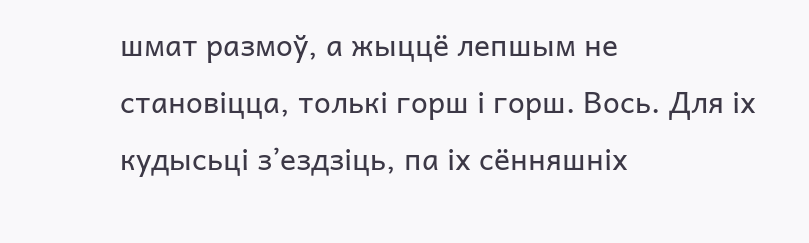шмат размоў, а жыццё лепшым не становіцца, толькі горш і горш. Вось. Для іх кудысьці з’ездзіць, па іх сённяшніх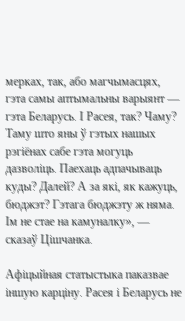мерках, так, або магчымасцях, гэта самы аптымальны варыянт — гэта Беларусь. І Расея, так? Чаму? Таму што яны ў гэтых нашых рэгіёнах сабе гэта могуць дазволіць. Паехаць адпачываць куды? Далей? А за які, як кажуць, бюджэт? Гэтага бюджэту ж няма. Ім не стае на камуналку», — сказаў Цішчанка.

Афіцыйная статыстыка паказвае іншую карціну. Расея і Беларусь не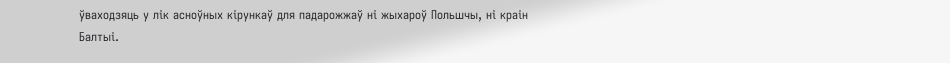ўваходзяць у лік асноўных кірункаў для падарожжаў ні жыхароў Польшчы, ні краін Балтыі.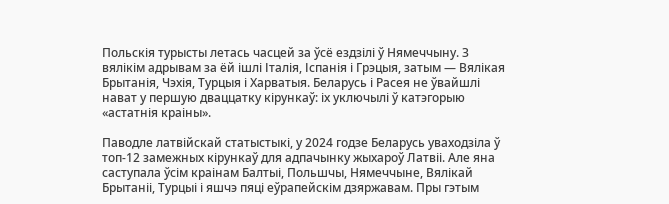Польскія турысты летась часцей за ўсё ездзілі ў Нямеччыну. З вялікім адрывам за ёй ішлі Італія, Іспанія і Грэцыя, затым — Вялікая Брытанія, Чэхія, Турцыя і Харватыя. Беларусь і Расея не ўвайшлі нават у першую дваццатку кірункаў: іх уключылі ў катэгорыю «астатнія краіны».

Паводле латвійскай статыстыкі, у 2024 годзе Беларусь уваходзіла ў топ-12 замежных кірункаў для адпачынку жыхароў Латвіі. Але яна саступала ўсім краінам Балтыі, Польшчы, Нямеччыне, Вялікай Брытаніі, Турцыі і яшчэ пяці еўрапейскім дзяржавам. Пры гэтым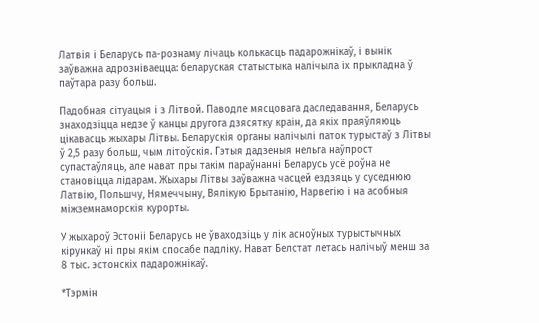Латвія і Беларусь па-рознаму лічаць колькасць падарожнікаў, і вынік заўважна адрозніваецца: беларуская статыстыка налічыла іх прыкладна ў паўтара разу больш.

Падобная сітуацыя і з Літвой. Паводле мясцовага даследавання, Беларусь знаходзіцца недзе ў канцы другога дзясятку краін, да якіх праяўляюць цікавасць жыхары Літвы. Беларускія органы налічылі паток турыстаў з Літвы ў 2,5 разу больш, чым літоўскія. Гэтыя дадзеныя нельга наўпрост супастаўляць, але нават пры такім параўнанні Беларусь усё роўна не становіцца лідарам. Жыхары Літвы заўважна часцей ездзяць у суседнюю Латвію, Польшчу, Нямеччыну, Вялікую Брытанію, Нарвегію і на асобныя міжземнаморскія курорты.

У жыхароў Эстоніі Беларусь не ўваходзіць у лік асноўных турыстычных кірункаў ні пры якім спосабе падліку. Нават Белстат летась налічыў менш за 8 тыс. эстонскіх падарожнікаў.

*Тэрмін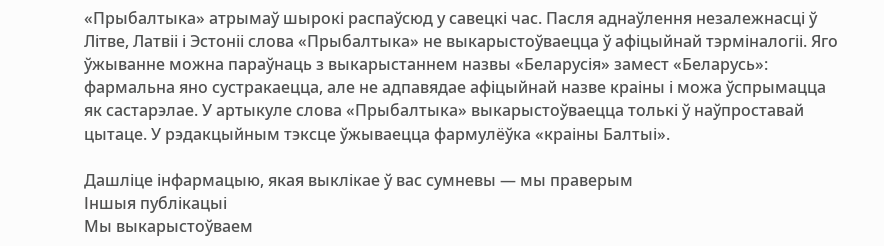«Прыбалтыка» атрымаў шырокі распаўсюд у савецкі час. Пасля аднаўлення незалежнасці ў Літве, Латвіі і Эстоніі слова «Прыбалтыка» не выкарыстоўваецца ў афіцыйнай тэрміналогіі. Яго ўжыванне можна параўнаць з выкарыстаннем назвы «Беларусія» замест «Беларусь»: фармальна яно сустракаецца, але не адпавядае афіцыйнай назве краіны і можа ўспрымацца як састарэлае. У артыкуле слова «Прыбалтыка» выкарыстоўваецца толькі ў наўпроставай цытаце. У рэдакцыйным тэксце ўжываецца фармулёўка «краіны Балтыі».

Дашліце інфармацыю, якая выклікае ў вас сумневы — мы праверым
Іншыя публікацыі
Мы выкарыстоўваем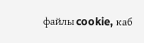файлы cookie, каб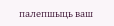палепшыць ваш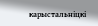карыстальніцкі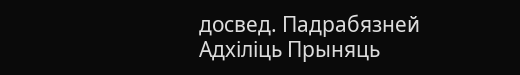досвед. Падрабязней
Адхіліць Прыняць